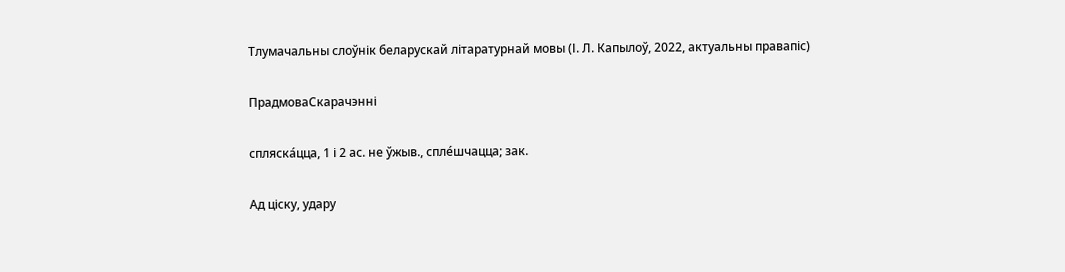Тлумачальны слоўнік беларускай літаратурнай мовы (І. Л. Капылоў, 2022, актуальны правапіс)

ПрадмоваСкарачэнні

спляска́цца, 1 і 2 ас. не ўжыв., спле́шчацца; зак.

Ад ціску, удару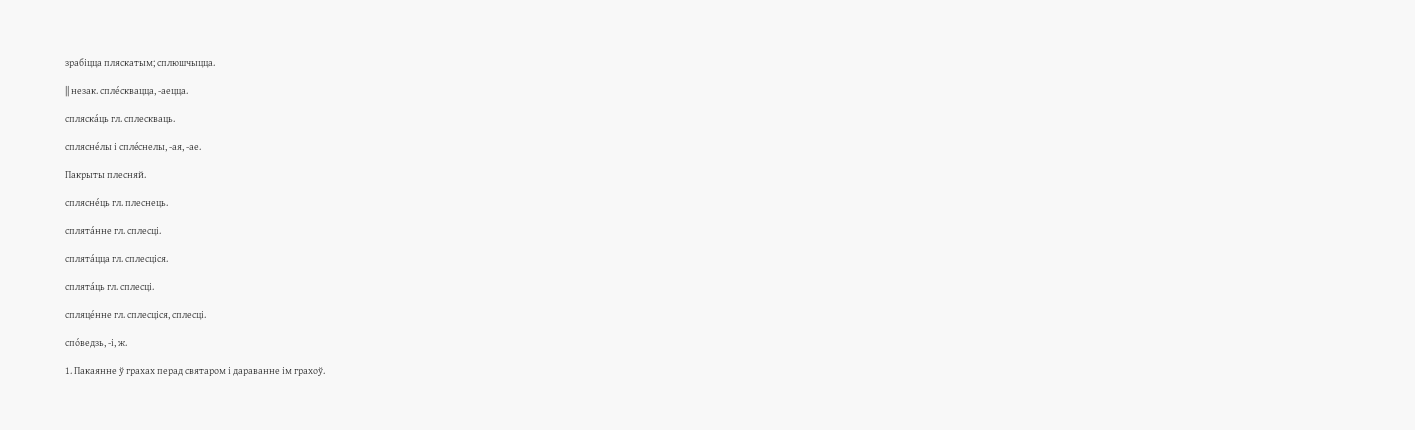зрабіцца пляскатым; сплюшчыцца.

|| незак. спле́сквацца, -аецца.

спляска́ць гл. сплескваць.

сплясне́лы і спле́снелы, -ая, -ае.

Пакрыты плесняй.

сплясне́ць гл. плеснець.

сплята́нне гл. сплесці.

сплята́цца гл. сплесціся.

сплята́ць гл. сплесці.

спляце́нне гл. сплесціся, сплесці.

спо́ведзь, -і, ж.

1. Пакаянне ў грахах перад святаром і дараванне ім грахоў.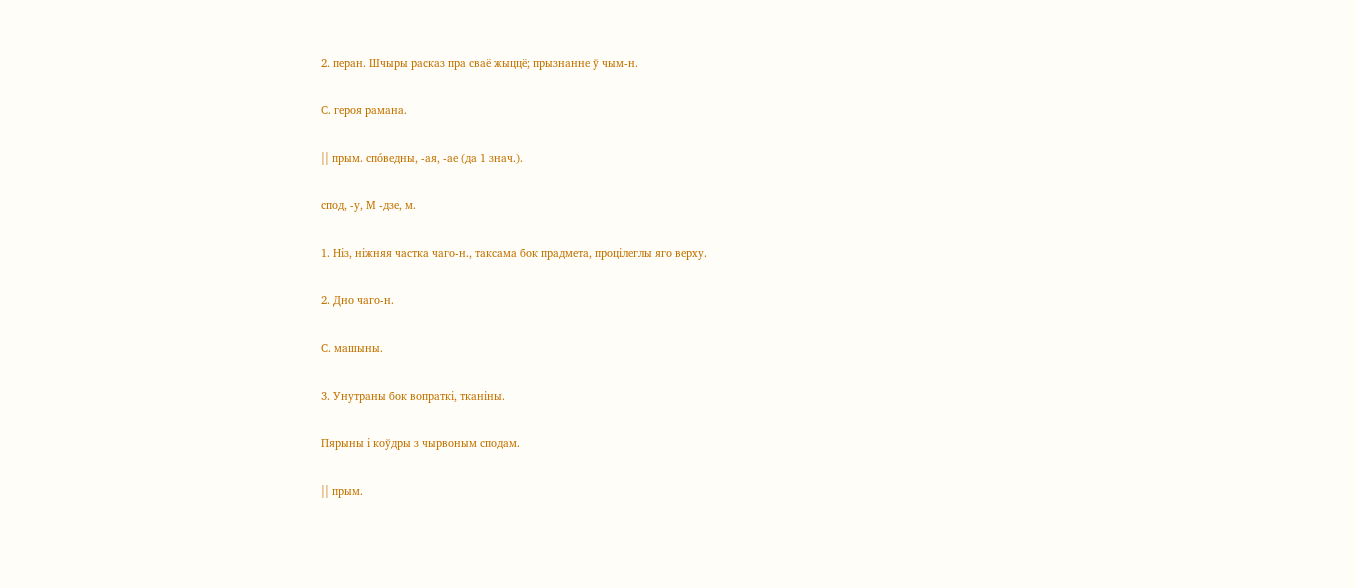2. перан. Шчыры расказ пра сваё жыццё; прызнанне ў чым-н.

С. героя рамана.

|| прым. спо́ведны, -ая, -ае (да 1 знач.).

спод, -у, М -дзе, м.

1. Ніз, ніжняя частка чаго-н., таксама бок прадмета, процілеглы яго верху.

2. Дно чаго-н.

С. машыны.

3. Унутраны бок вопраткі, тканіны.

Пярыны і коўдры з чырвоным сподам.

|| прым.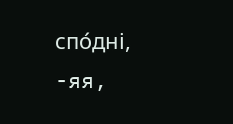спо́дні, -яя,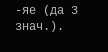-яе (да 3 знач.).